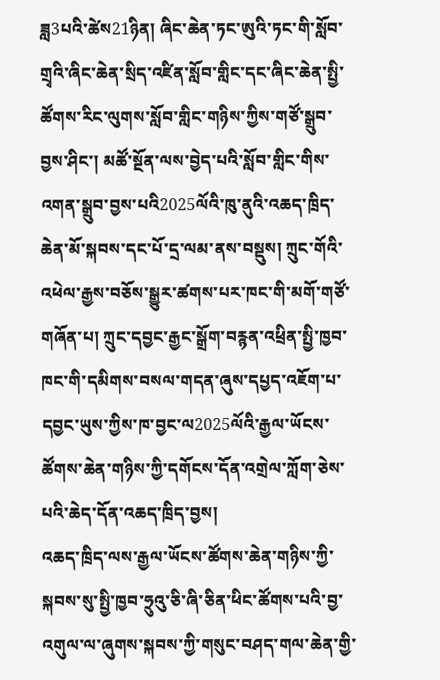ཟླ3པའི་ཚེས21ཉིན། ཞིང་ཆེན་ཏང་ཨུའི་ཏང་གི་སློབ་གྲྭའི་ཞིང་ཆེན་སྲིད་འཛིན་སློབ་གླིང་དང་ཞིང་ཆེན་སྤྱི་ཚོགས་རིང་ལུགས་སློབ་གླིང་གཉིས་ཀྱིས་གཙོ་སྒྲུབ་བྱས་ཤིང་། མཚོ་སྔོན་ལས་བྱེད་པའི་སློབ་གླིང་གིས་འགན་སྒྲུབ་བྱས་པའི2025ལོའི་ཁུ་ནུའི་འཆད་ཁྲིད་ཆེན་མོ་སྐབས་དང་པོ་དྲ་ལམ་ནས་བསྡུས། ཀྲུང་གོའི་འཕེལ་རྒྱས་བཅོས་སྒྱུར་ཚགས་པར་ཁང་གི་མགོ་གཙོ་གཞོན་པ། ཀྲུང་དབྱང་རྒྱང་སྒྲོག་བརྙན་འཕྲིན་སྤྱི་ཁྱབ་ཁང་གི་དམིགས་བསལ་གདན་ཞུས་དཔྱད་འཇོག་པ་དབྱང་ཡུས་ཀྱིས་ཁ་བྱང་ལ2025ལོའི་རྒྱལ་ཡོངས་ཚོགས་ཆེན་གཉིས་ཀྱི་དགོངས་དོན་འགྲེལ་ཀློག་ཅེས་པའི་ཆེད་དོན་འཆད་ཁྲིད་བྱས།
འཆད་ཁྲིད་ལས་རྒྱལ་ཡོངས་ཚོགས་ཆེན་གཉིས་ཀྱི་སྐབས་སུ་སྤྱི་ཁྱབ་ཧྲུའུ་ཅི་ཞི་ཅིན་ཕིང་ཚོགས་པའི་བྱ་འགུལ་ལ་ཞུགས་སྐབས་ཀྱི་གསུང་བཤད་གལ་ཆེན་གྱི་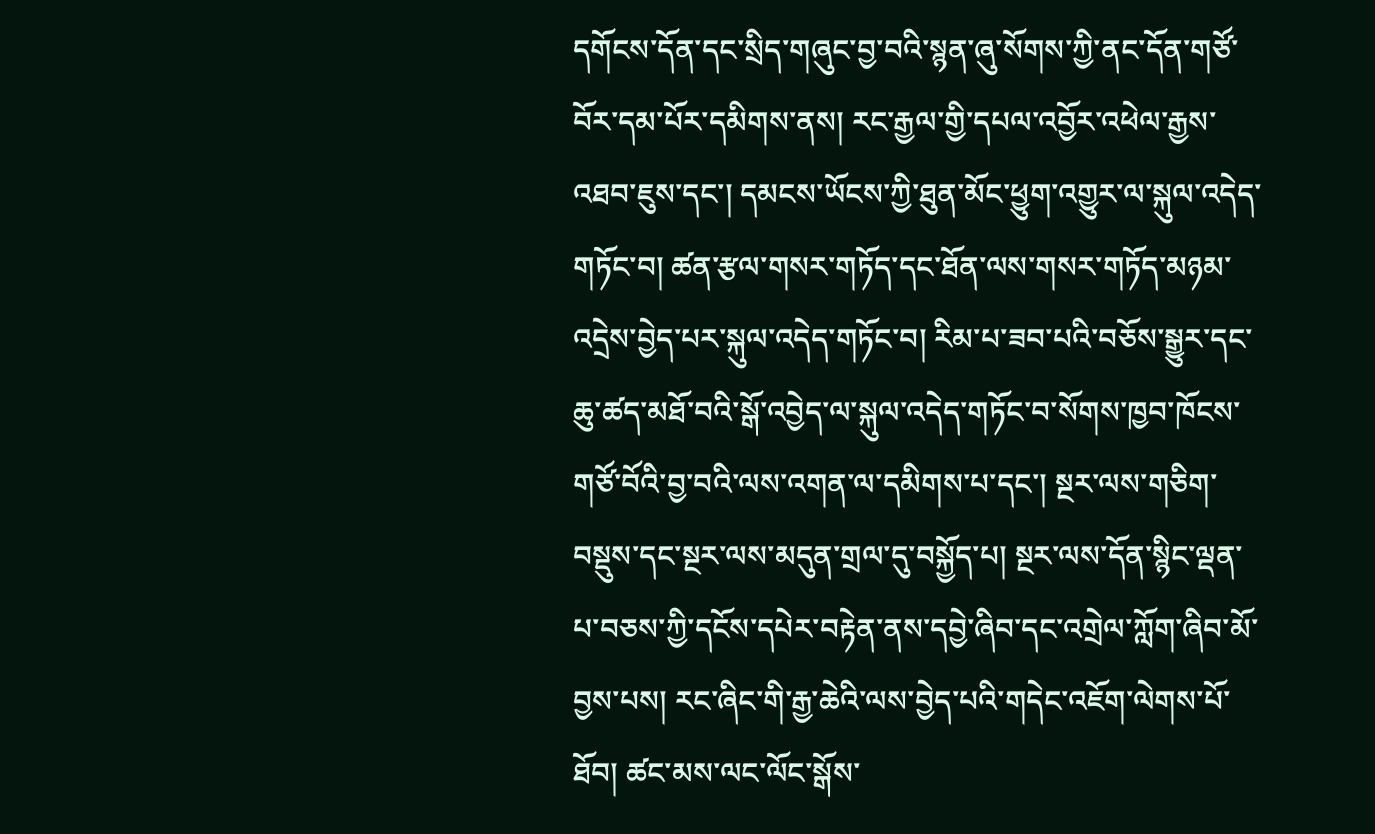དགོངས་དོན་དང་སྲིད་གཞུང་བྱ་བའི་སྙན་ཞུ་སོགས་ཀྱི་ནང་དོན་གཙོ་བོར་དམ་པོར་དམིགས་ནས། རང་རྒྱལ་གྱི་དཔལ་འབྱོར་འཕེལ་རྒྱས་འཐབ་ཇུས་དང་། དམངས་ཡོངས་ཀྱི་ཐུན་མོང་ཕྱུག་འགྱུར་ལ་སྐུལ་འདེད་གཏོང་བ། ཚན་རྩལ་གསར་གཏོད་དང་ཐོན་ལས་གསར་གཏོད་མཉམ་འདྲེས་བྱེད་པར་སྐུལ་འདེད་གཏོང་བ། རིམ་པ་ཟབ་པའི་བཅོས་སྒྱུར་དང་ཆུ་ཚད་མཐོ་བའི་སྒོ་འབྱེད་ལ་སྐུལ་འདེད་གཏོང་བ་སོགས་ཁྱབ་ཁོངས་གཙོ་བོའི་བྱ་བའི་ལས་འགན་ལ་དམིགས་པ་དང་། སྔར་ལས་གཅིག་བསྡུས་དང་སྔར་ལས་མདུན་གྲལ་དུ་བསྐྱོད་པ། སྔར་ལས་དོན་སྙིང་ལྡན་པ་བཅས་ཀྱི་དངོས་དཔེར་བརྟེན་ནས་དབྱེ་ཞིབ་དང་འགྲེལ་ཀློག་ཞིབ་མོ་བྱས་པས། རང་ཞིང་གི་རྒྱ་ཆེའི་ལས་བྱེད་པའི་གདེང་འཇོག་ལེགས་པོ་ཐོབ། ཚང་མས་ལང་ལོང་སྒོས་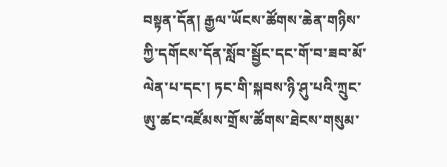བསྟན་དོན། རྒྱལ་ཡོངས་ཚོགས་ཆེན་གཉིས་ཀྱི་དགོངས་དོན་སློབ་སྦྱོང་དང་གོ་བ་ཟབ་མོ་ལེན་པ་དང་། ཏང་གི་སྐབས་ཉི་ཤུ་པའི་ཀྲུང་ཨུ་ཚང་འཛོམས་གྲོས་ཚོགས་ཐེངས་གསུམ་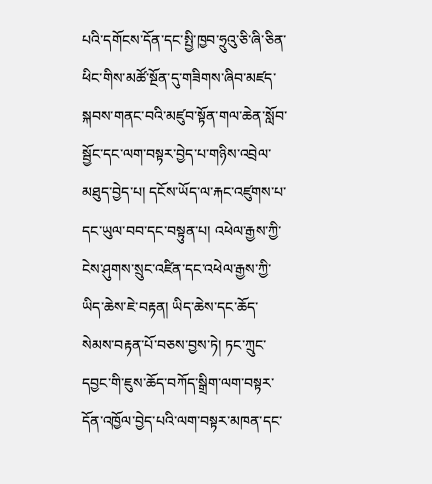པའི་དགོངས་དོན་དང་སྤྱི་ཁྱབ་ཧྲུའུ་ཅི་ཞི་ཅིན་ཕིང་གིས་མཚོ་སྔོན་དུ་གཟིགས་ཞིབ་མཛད་སྐབས་གནང་བའི་མཛུབ་སྟོན་གལ་ཆེན་སློབ་སྦྱོང་དང་ལག་བསྟར་བྱེད་པ་གཉིས་འབྲེལ་མཐུད་བྱེད་པ། དངོས་ཡོད་ལ་རྐང་འཛུགས་པ་དང་ཡུལ་བབ་དང་བསྟུན་པ། འཕེལ་རྒྱས་ཀྱི་ངེས་ཤུགས་སྲུང་འཛིན་དང་འཕེལ་རྒྱས་ཀྱི་ཡིད་ཆེས་ཇེ་བརྟན། ཡིད་ཆེས་དང་ཆོད་སེམས་བརྟན་པོ་བཅས་བྱས་ཏེ། ཏང་ཀྲུང་དབྱང་གི་ཇུས་ཆོད་བཀོད་སྒྲིག་ལག་བསྟར་དོན་འཁྱོལ་བྱེད་པའི་ལག་བསྟར་མཁན་དང་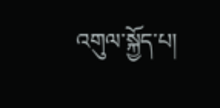འགུལ་སྐྱོད་པ།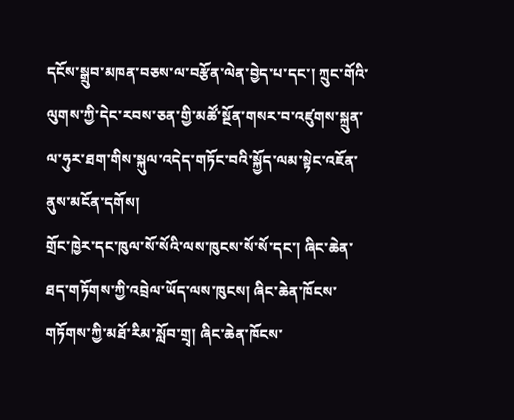དངོས་སྒྲུབ་མཁན་བཅས་ལ་བརྩོན་ལེན་བྱེད་པ་དང་། ཀྲུང་གོའི་ལུགས་ཀྱི་དེང་རབས་ཅན་གྱི་མཚོ་སྔོན་གསར་བ་འཛུགས་སྐྲུན་ལ་ཧུར་ཐག་གིས་སྐུལ་འདེད་གཏོང་བའི་སྐྱོད་ལམ་སྟེང་འཇོན་ནུས་མངོན་དགོས།
གྲོང་ཁྱེར་དང་ཁུལ་སོ་སོའི་ལས་ཁུངས་སོ་སོ་དང་། ཞིང་ཆེན་ཐད་གཏོགས་ཀྱི་འབྲེལ་ཡོད་ལས་ཁུངས། ཞིང་ཆེན་ཁོངས་གཏོགས་ཀྱི་མཐོ་རིམ་སློབ་གྲྭ། ཞིང་ཆེན་ཁོངས་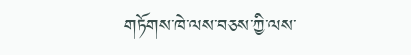གཏོགས་ཁེ་ལས་བཅས་ཀྱི་ལས་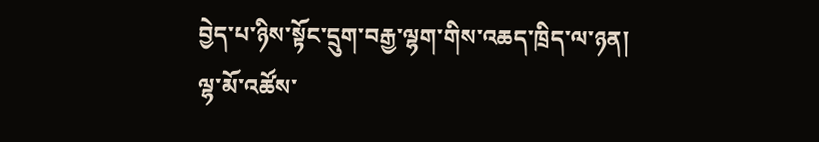བྱེད་པ་ཉིས་སྟོང་དྲུག་བརྒྱ་ལྷག་གིས་འཆད་ཁྲིད་ལ་ཉན།
ལྷ་མོ་འཚོས་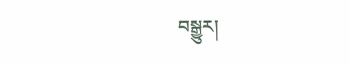བསྒྱུར།